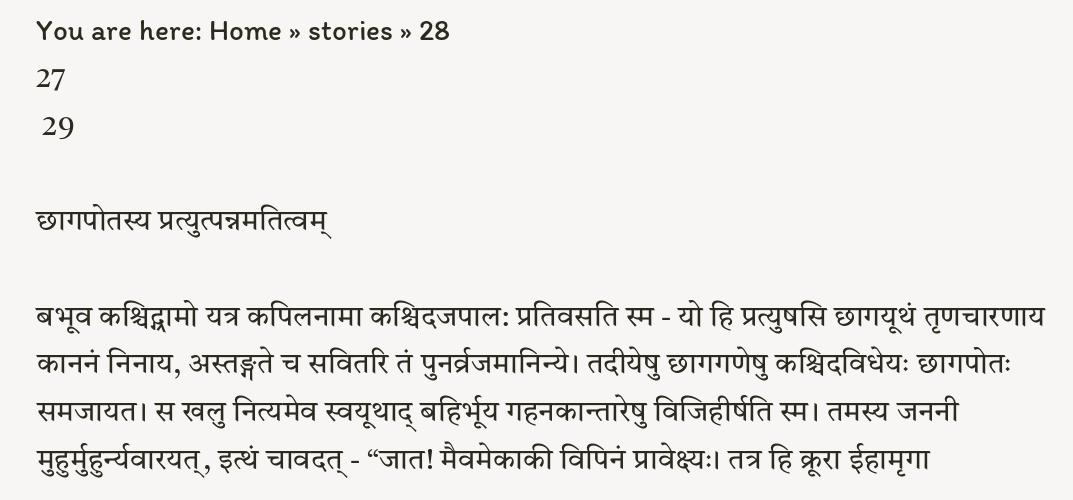You are here: Home » stories » 28
27
 29

छागपोतस्य प्रत्युत्पन्नमतित्वम्

बभूव कश्चिद्ग्रामो यत्र कपिलनामा कश्चिदजपाल: प्रतिवसति स्म - यो हि प्रत्युषसि छागयूथं तृणचारणाय काननं निनाय, अस्तङ्गते च सवितरि तं पुनर्व्रजमानिन्ये। तदीयेषु छागगणेषु कश्चिदविधेयः छागपोतः समजायत। स खलु नित्यमेव स्वयूथाद् बहिर्भूय गहनकान्तारेषु विजिहीर्षति स्म। तमस्य जननी मुहुर्मुहुर्न्यवारयत्, इत्थं चावदत् - “जात! मैवमेकाकी विपिनं प्रावेक्ष्यः। तत्र हि क्रूरा ईहामृगा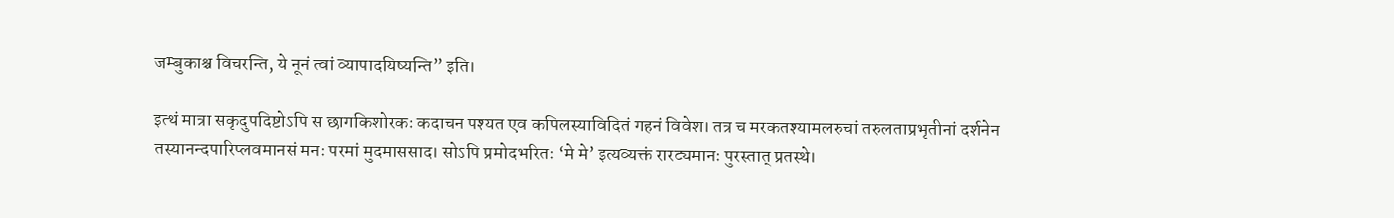जम्बुकाश्च विचरन्ति, ये नूनं त्वां व्यापादयिष्यन्ति” इति।

इत्थं मात्रा सकृदुपदिष्टोऽपि स छागकिशोरकः कदाचन पश्यत एव कपिलस्याविदितं गहनं विवेश। तत्र च मरकतश्यामलरुचां तरुलताप्रभृतीनां दर्शनेन तस्यानन्दपारिप्लवमानसं मनः परमां मुदमाससाद। सोऽपि प्रमोदभरितः ‘मे मे’ इत्यव्यक्तं रारट्यमानः पुरस्तात् प्रतस्थे।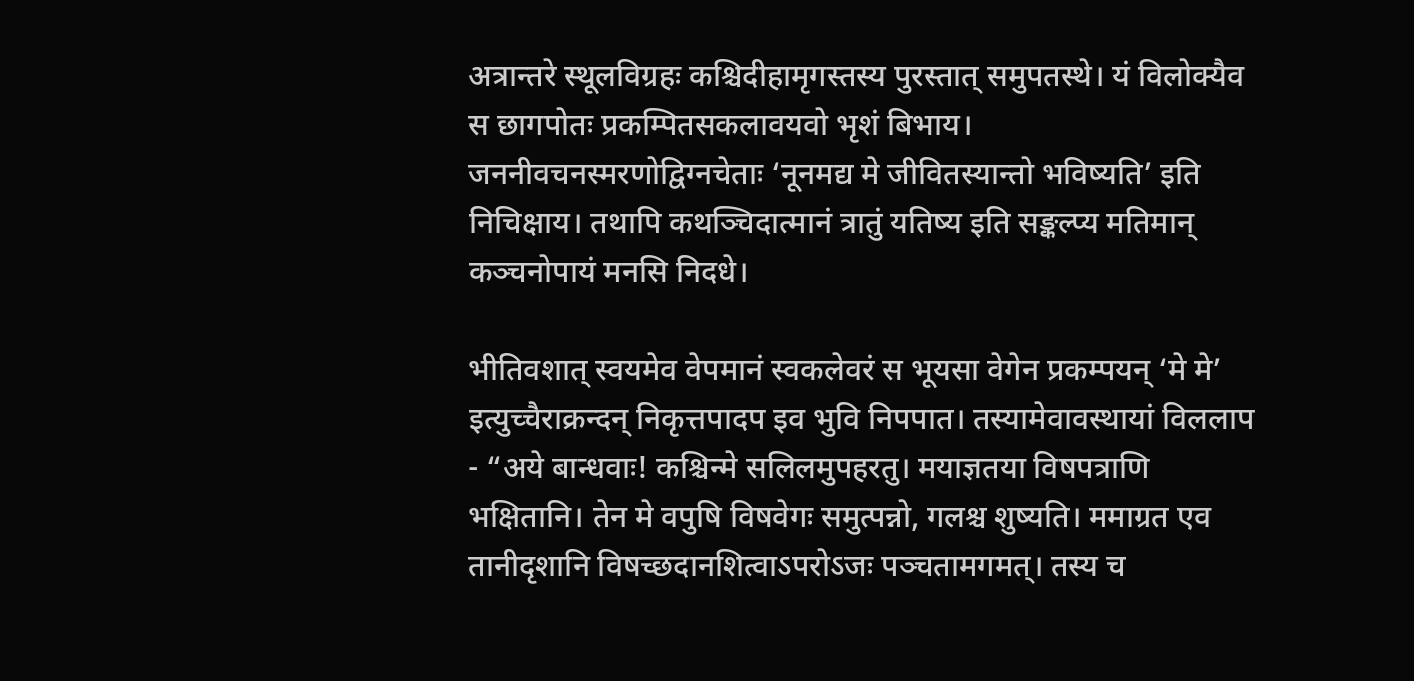अत्रान्तरे स्थूलविग्रहः कश्चिदीहामृगस्तस्य पुरस्तात् समुपतस्थे। यं विलोक्यैव स छागपोतः प्रकम्पितसकलावयवो भृशं बिभाय। जननीवचनस्मरणोद्विग्नचेताः ‘नूनमद्य मे जीवितस्यान्तो भविष्यति’ इति निचिक्षाय। तथापि कथञ्चिदात्मानं त्रातुं यतिष्य इति सङ्कल्प्य मतिमान् कञ्चनोपायं मनसि निदधे।

भीतिवशात् स्वयमेव वेपमानं स्वकलेवरं स भूयसा वेगेन प्रकम्पयन् ‘मे मे’ इत्युच्चैराक्रन्दन् निकृत्तपादप इव भुवि निपपात। तस्यामेवावस्थायां विललाप - “अये बान्धवाः! कश्चिन्मे सलिलमुपहरतु। मयाज्ञतया विषपत्राणि भक्षितानि। तेन मे वपुषि विषवेगः समुत्पन्नो, गलश्च शुष्यति। ममाग्रत एव तानीदृशानि विषच्छदानशित्वाऽपरोऽजः पञ्चतामगमत्। तस्य च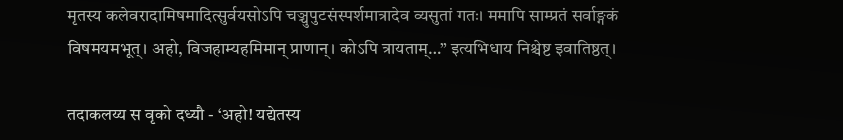मृतस्य कलेवरादामिषमादित्सुर्वयसोऽपि चञ्चुपुटसंस्पर्शमात्रादेव व्यसुतां गतः। ममापि साम्प्रतं सर्वाङ्गकं विषमयमभूत्। अहो, विजहाम्यहमिमान् प्राणान्। कोऽपि त्रायताम्…” इत्यभिधाय निश्चेष्ट इवातिष्ठत्।

तदाकलय्य स वृको दध्यौ - ‘अहो! यद्येतस्य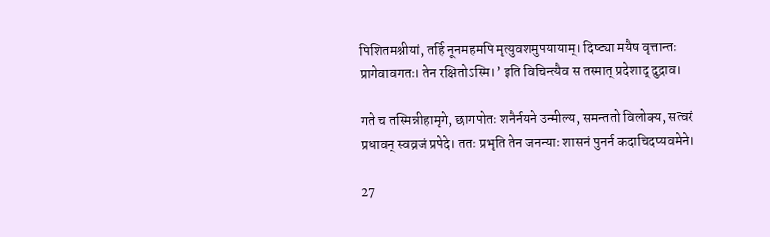पिशितमश्नीयां, तर्हि नूनमहमपि मृत्युवशमुपयायाम्। दिष्ट्या मयैष वृत्तान्तः प्रागेवावगतः। तेन रक्षितोऽस्मि।’ इति विचिन्त्यैव स तस्मात् प्रदेशाद् दुद्राव।

गते च तस्मिन्नीहामृगे, छागपोतः शनैर्नयने उन्मील्य, समन्ततो विलोक्य, सत्वरं प्रधावन् स्वव्रजं प्रपेदे। ततः प्रभृति तेन जनन्याः शासनं पुनर्न कदाचिदप्यवमेने।

27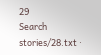29
Search
stories/28.txt ·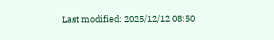Last modified: 2025/12/12 08:50